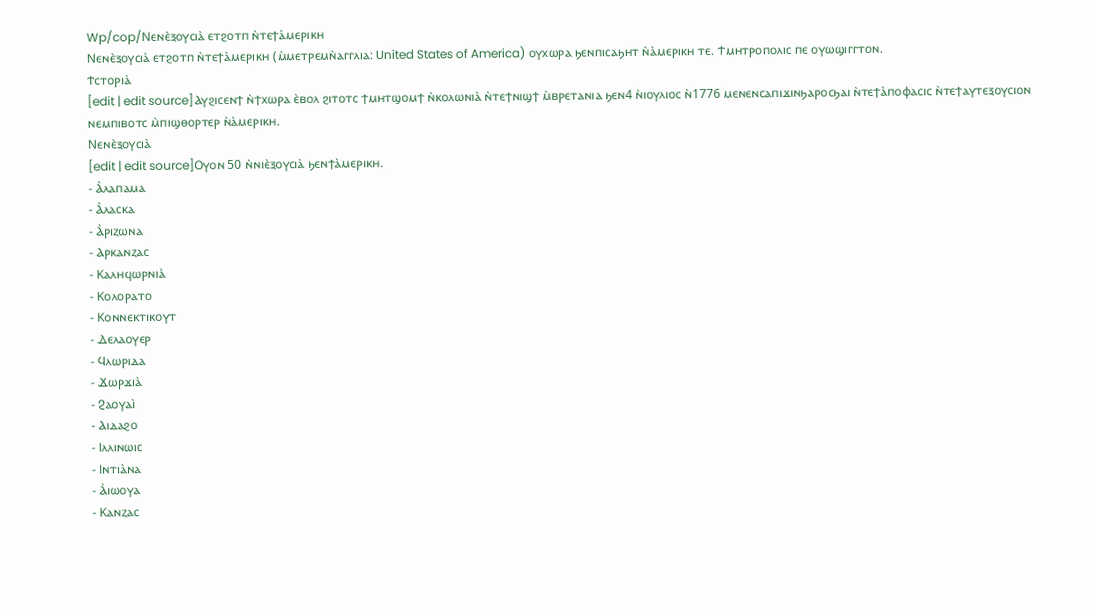Wp/cop/Ⲛⲉⲛⲉ̀ⲝⲟⲩⲥⲓⲁ̀ ⲉⲧϩⲟⲧⲡ ⲛ̀ⲧⲉϯⲁ̀ⲙⲉⲣⲓⲕⲏ
Ⲛⲉⲛⲉ̀ⲝⲟⲩⲥⲓⲁ̀ ⲉⲧϩⲟⲧⲡ ⲛ̀ⲧⲉϯⲁ̀ⲙⲉⲣⲓⲕⲏ (ⲙ̀ⲙⲉⲧⲣⲉⲙⲛ̀ⲁⲅⲅⲗⲓⲁ: United States of America) ⲟⲩⲭⲱⲣⲁ ϧⲉⲛⲡⲓⲥⲁϧⲏⲧ ⲛ̀ⲁ̀ⲙⲉⲣⲓⲕⲏ ⲧⲉ. Ϯⲙⲏⲧⲣⲟⲡⲟⲗⲓⲥ ⲡⲉ ⲟⲩⲱϣⲓⲅⲅⲧⲟⲛ.
Ϯⲥⲧⲟⲣⲓⲁ̀
[edit | edit source]Ⲁⲩϩⲓⲥⲉⲛϯ ⲛ̀ϯⲭⲱⲣⲁ ⲉ̀ⲃⲟⲗ ϩⲓⲧⲟⲧⲥ ϯⲙⲏⲧϣⲟⲙϯ ⲛ̀ⲕⲟⲗⲱⲛⲓⲁ̀ ⲛ̀ⲧⲉϯⲛⲓϣϯ ⲙ̀ⲃⲣⲉⲧⲁⲛⲓⲁ ϧⲉⲛ4 ⲛ̀ⲓⲟⲩⲗⲓⲟⲥ ⲛ̀1776 ⲙⲉⲛⲉⲛⲥⲁⲡⲓϫⲓⲛϧⲁⲣⲟⲥϧⲁⲓ ⲛ̀ⲧⲉϯⲁ̀ⲡⲟⲫⲁⲥⲓⲥ ⲛ̀ⲧⲉϯⲁⲩⲧⲉⲝⲟⲩⲥⲓⲟⲛ ⲛⲉⲙⲡⲓⲃⲟⲧⲥ ⲙ̀ⲡⲓϣⲑⲟⲣⲧⲉⲣ ⲛ̀ⲁ̀ⲙⲉⲣⲓⲕⲏ.
Ⲛⲉⲛⲉ̀ⲝⲟⲩⲥⲓⲁ̀
[edit | edit source]Ⲟⲩⲟⲛ 50 ⲛ̀ⲛⲓⲉ̀ⲝⲟⲩⲥⲓⲁ̀ ϧⲉⲛϯⲁ̀ⲙⲉⲣⲓⲕⲏ.
- Ⲁ̀ⲗⲁⲡⲁⲙⲁ
- Ⲁ̀ⲗⲁⲥⲕⲁ
- Ⲁ̀ⲣⲓⲍⲱⲛⲁ
- Ⲁⲣⲕⲁⲛⲍⲁⲥ
- Ⲕⲁⲗⲏϥⲱⲣⲛⲓⲁ̀
- Ⲕⲟⲗⲟⲣⲁⲧⲟ
- Ⲕⲟⲛⲛⲉⲕⲧⲓⲕⲟⲩⲧ
- Ⲇⲉⲗⲁⲟⲩⲉⲣ
- Ϥⲗⲱⲣⲓⲇⲁ
- Ϫⲱⲣϫⲓⲁ̀
- Ϩⲁⲟⲩⲁⲓ̀
- Ⲁⲓⲇⲁϩⲟ
- Ⲓⲗⲗⲓⲛⲱⲓⲥ
- Ⲓⲛⲧⲓⲁ̀ⲛⲁ
- Ⲁ̀ⲓⲱⲟⲩⲁ
- Ⲕⲁⲛⲍⲁⲥ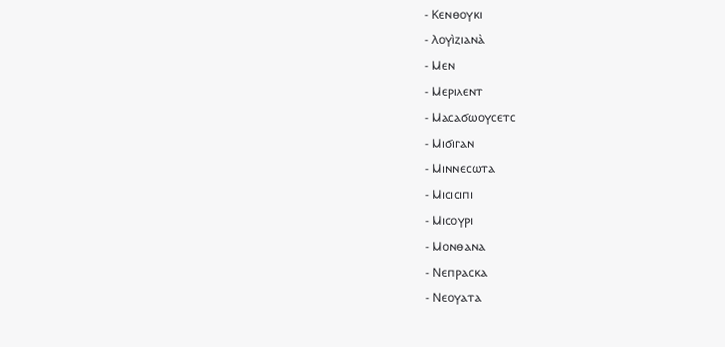- Ⲕⲉⲛⲑⲟⲩⲕⲓ
- Ⲗⲟⲩⲓ̀ⲍⲓⲁⲛⲁ̀
- Ⲙⲉⲛ
- Ⲙⲉⲣⲓⲗⲉⲛⲧ
- Ⲙⲁⲥⲁϭⲱⲟⲩⲥⲉⲧⲥ
- Ⲙⲓϭⲓⲅⲁⲛ
- Ⲙⲓⲛⲛⲉⲥⲱⲧⲁ
- Ⲙⲓⲥⲓⲥⲓⲡⲓ
- Ⲙⲓⲥⲟⲩⲣⲓ
- Ⲙⲟⲛⲑⲁⲛⲁ
- Ⲛⲉⲡⲣⲁⲥⲕⲁ
- Ⲛⲉⲟⲩⲁⲧⲁ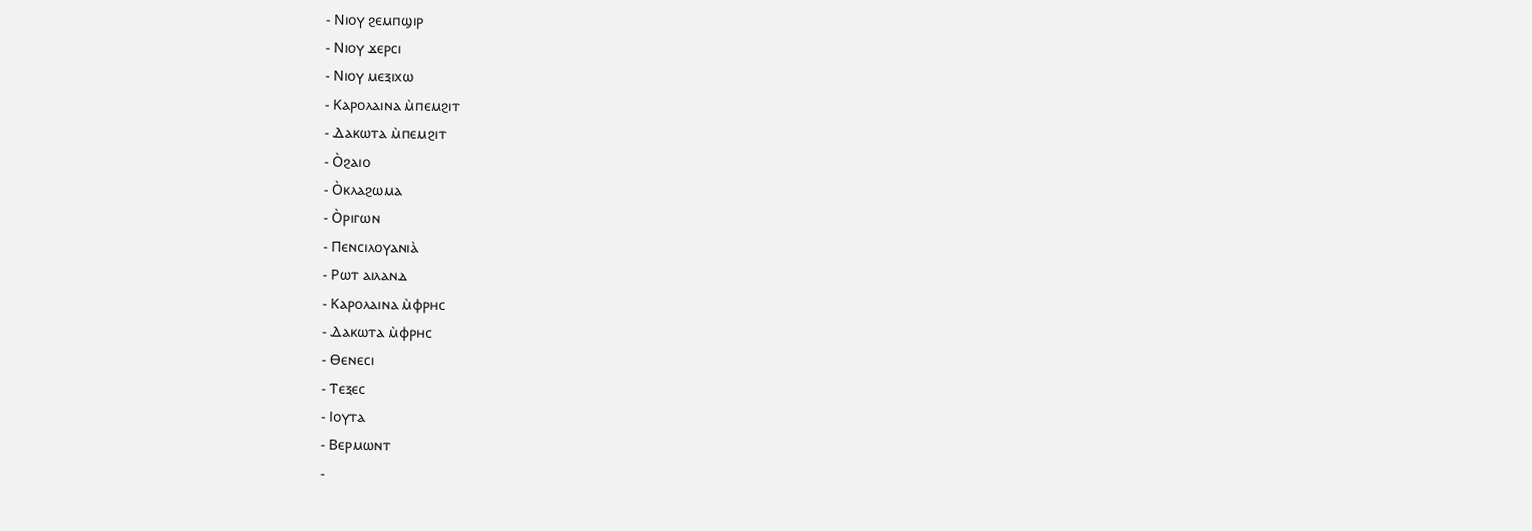- Ⲛⲓⲟⲩ ϩⲉⲙⲡϣⲓⲣ
- Ⲛⲓⲟⲩ ϫⲉⲣⲥⲓ
- Ⲛⲓⲟⲩ ⲙⲉⲝⲓⲭⲱ
- Ⲕⲁⲣⲟⲗⲁⲓⲛⲁ ⲙ̀ⲡⲉⲙϩⲓⲧ
- Ⲇⲁⲕⲱⲧⲁ ⲙ̀ⲡⲉⲙϩⲓⲧ
- Ⲟ̀ϩⲁⲓⲟ
- Ⲟ̀ⲕⲗⲁϩⲱⲙⲁ
- Ⲟ̀ⲣⲓⲅⲱⲛ
- Ⲡⲉⲛⲥⲓⲗⲟⲩⲁⲛⲓⲁ̀
- Ⲣⲱⲧ ⲁⲓⲗⲁⲛⲇ
- Ⲕⲁⲣⲟⲗⲁⲓⲛⲁ ⲙ̀ⲫⲣⲏⲥ
- Ⲇⲁⲕⲱⲧⲁ ⲙ̀ⲫⲣⲏⲥ
- Ⲑⲉⲛⲉⲥⲓ
- Ⲧⲉⲝⲉⲥ
- Ⲓⲟⲩⲧⲁ
- Ⲃⲉⲣⲙⲱⲛⲧ
-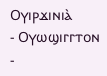Ⲟⲩⲓⲣϫⲓⲛⲓⲁ̀
- Ⲟⲩⲱϣⲓⲅⲅⲧⲟⲛ
-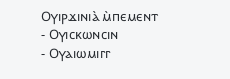Ⲟⲩⲓⲣϫⲓⲛⲓⲁ̀ ⲙ̀ⲡⲉⲙⲉⲛⲧ
- Ⲟⲩⲓⲥⲕⲱⲛⲥⲓⲛ
- Ⲟⲩⲁⲓⲱⲙⲓⲅⲅ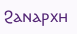Ϩⲁⲛⲁⲣⲭⲏ